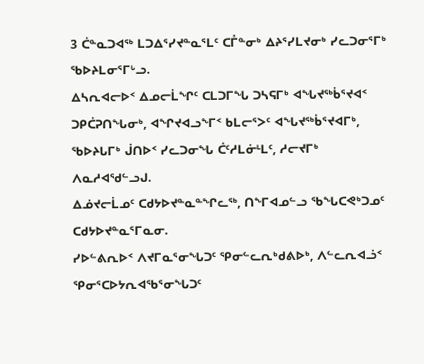3 ᑖᓐᓇᑐᐊᖅ ᒪᑐᐃᕐᓯᔪᓐᓇᕐᒪᑦ ᑕᒤᓐᓂᒃ ᐃᔨᕐᓯᒪᔪᓂᒃ ᓯᓚᑐᓂᕐᒥᒃ ᖃᐅᔨᒪᓂᕐᒥᒡᓗ.
ᐃᓴᕆᐊᓕᐅᑉ ᐃᓄᓕᒫᖏᑦ ᑕᒪᑐᒥᖓ ᑐᓴᕋᒥᒃ ᐊᖓᔪᖅᑳᕐᔪᐊᑉ ᑐᑭᑖᕈᑎᖓᓂᒃ, ᐊᖏᔪᐊᓗᖕᒥᑉ ᑲᒪᓕᕐᐳᑦ ᐊᖓᔪᖅᑳᕐᔪᐊᒥᒃ, ᖃᐅᔨᒐᒥᒃ ᒎᑎᐅᑉ ᓯᓚᑐᓂᖓ ᑖᑦᓱᒪᓃᒻᒪᑦ, ᓱᓕᔪᒥᒃ ᐱᓇᓱᐊᖁᓪᓗᒍ.
ᐃᓅᔪᓕᒫᓄᑦ ᑕᑯᔭᐅᔪᓐᓇᓐᖏᓚᖅ, ᑎᖕᒥᐊᓄᓪᓗ ᖃᖓᑕᕙᒃᑐᓄᑦ ᑕᑯᔭᐅᔪᓐᓇᕐᒥᓇᓂ.
ᓯᐅᓪᕕᕆᐅᑉ ᐱᔪᒥᓇᕐᓂᖓᑐᑦ ᕿᓂᓪᓚᕆᒃᑯᕕᐅᒃ, ᐱᓪᓚᕆᐊᓘᑉ ᕿᓂᕐᑕᐅᔭᕆᐊᖃᕐᓂᖓᑐᑦ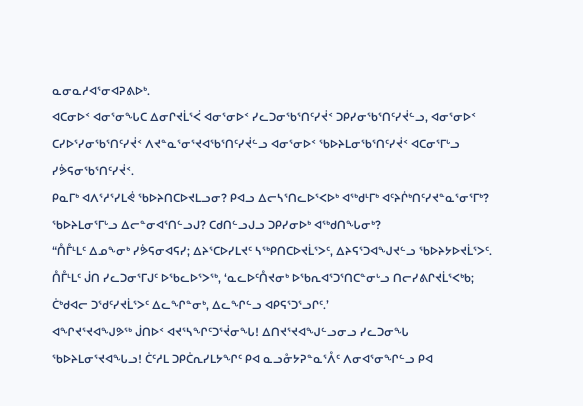ᓇᓂᓇᓱᐊᕐᓂᐊᕈᕕᐅᒃ.
ᐊᑕᓂᐅᑉ ᐊᓂᕐᓂᖓᑕ ᐃᓂᒋᔪᒫᕐᐹ ᐊᓂᕐᓂᐅᑉ ᓯᓚᑐᓂᖃᕐᑎᑦᓯᔫᑉ ᑐᑭᓯᓂᖃᕐᑎᑦᓯᔫᓪᓗ, ᐊᓂᕐᓂᐅᑉ ᑕᓯᐅᕐᓯᓂᖃᕐᑎᑦᓯᔫᑉ ᐱᔪᓐᓇᕐᓂᕐᔪᐊᖃᕐᑎᑦᓯᔫᓪᓗ ᐊᓂᕐᓂᐅᑉ ᖃᐅᔨᒪᓂᖃᕐᑎᑦᓯᔫᑉ ᐊᑕᓂᕐᒥᒡᓗ ᓯᕘᕋᓂᖃᕐᑎᑦᓯᔫᑉ.
ᑭᓇᒥᒃ ᐊᐱᕐᓱᕐᓯᒪᕚ ᖃᐅᔨᑎᑕᐅᔪᒪᓗᓂ? ᑭᐊᓗ ᐃᓕᓴᕐᑎᓚᐅᕐᐸᐅᒃ ᐊᖅᑯᒻᒥᒃ ᐊᑦᔨᒌᒃᑎᑦᓯᔪᓐᓇᕐᓂᕐᒥᒃ? ᖃᐅᔨᒪᓂᕐᒥᒡᓗ ᐃᓕᓐᓂᐊᕐᑎᓪᓗᒍ? ᑕᑯᑎᓪᓗᒍᓗ ᑐᑭᓯᓂᐅᒃ ᐊᖅᑯᑎᖓᓂᒃ?
“ᑍᒤᒻᒪᑦ ᐃᓄᖕᓂᒃ ᓯᕘᕋᓂᐊᕋᓯ; ᐃᔨᕐᑕᐅᓯᒪᔪᑦ ᓴᖅᑭᑎᑕᐅᔪᒫᕐᐳᑦ, ᐃᔨᕋᕐᑐᐊᖑᔪᓪᓗ ᖃᐅᔨᔭᐅᔪᒫᕐᐳᑦ.
ᑍᒤᒻᒪᑦ ᒎᑎ ᓯᓚᑐᓂᕐᒥᒍᑦ ᐅᖃᓚᐅᕐᐳᖅ, ‘ᓇᓚᐅᑦᑍᔪᓂᒃ ᐅᖃᕆᐊᕐᑐᕐᑎᑕᓐᓂᒡᓗ ᑎᓕᓯᕕᒋᔪᒫᕐᐸᒃᑲ; ᑖᒃᑯᐊᓕ ᑐᖁᑦᓯᔪᒫᕐᐳᑦ ᐃᓚᖏᓐᓂᒃ, ᐃᓚᖏᓪᓗ ᐊᑭᕋᕐᑐᕐᓗᒋᑦ.’
ᐊᖏᔪᕐᔪᐊᖑᕗᖅ ᒎᑎᐅᑉ ᐊᔪᕐᓴᖏᑦᑐᕐᔫᓂᖓ! ᐃᑎᔪᕐᔪᐊᖑᓪᓗᓂᓗ ᓯᓚᑐᓂᖓ ᖃᐅᔨᒪᓂᕐᔪᐊᖓᓗ! ᑖᑦᓱᒪ ᑐᑭᑖᕆᓯᒪᔭᖏᑦ ᑭᐊ ᓇᓗᓁᔭᕈᓐᓇᕐᐰᑦ ᐱᓂᐊᕐᓂᖏᓪᓗ ᑭᐊ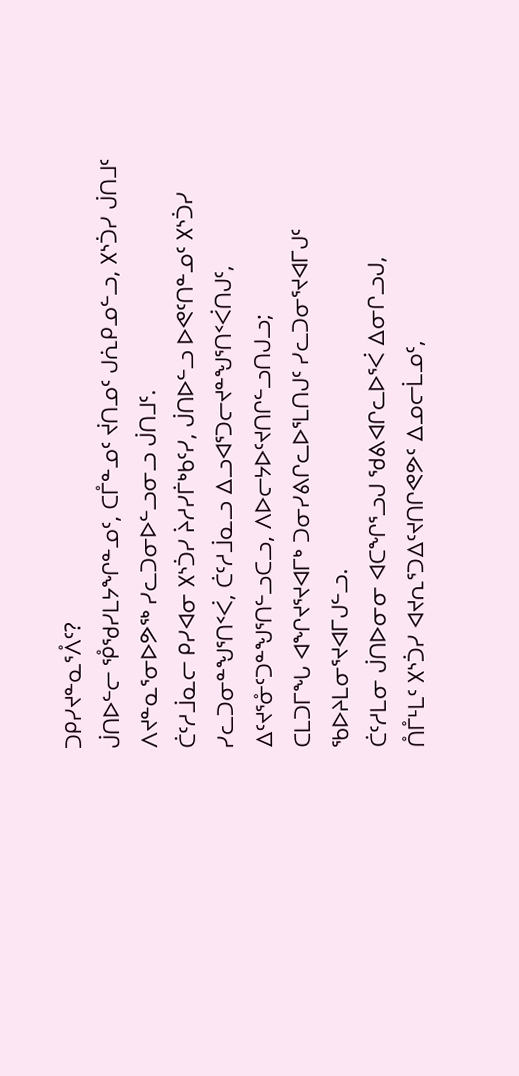ᑐᑭᓯᔪᓐᓇᕐᐰᑦ?
ᒎᑎᐅᓪᓕ ᕾᖁᓯᒪᔭᖏᓐᓄᑦ, ᑕᒤᓐᓄᑦ ᔫᑎᓄᑦ ᒍᕇᑭᓄᓪᓗ, ᙭ᔅᑑᓯ ᒎᑎᒧᑦ ᐱᔪᓐᓇᕐᓂᐅᕗᖅ ᓯᓚᑐᓂᐅᓪᓗᓂᓗ ᒎᑎᒧᑦ.
ᑖᑦᓱᒨᓇᓕ ᑭᓯᐊᓂ ᙭ᔅᑑᓯ ᔩᓱᓯᒦᒃᑲᑦᓯ, ᒎᑎᐅᓪᓗ ᐅᕙᑦᑎᓐᓄᑦ ᙭ᔅᑑᓯ ᓯᓚᑐᓂᓐᖑᕐᑎᑉᐹ, ᑖᑦᓱᒨᓇᓗ ᐃᓗᐊᕐᑐᓕᔪᓐᖑᕐᑎᑉᐹᑎᒍᑦ, ᐃᑦᔪᕐᓁᑦᑐᓐᖑᕐᑎᓪᓗᑕᓗ, ᐱᐅᓕᔭᐅᑦᔪᑎᒋᓪᓗᑎᒍᓗ;
ᑕᒪᑐᒥᖓ ᐊᖏᔪᕐᔪᐊᒥᒃ ᑐᓂᓯᕕᒋᓚᐅᕐᒪᑎᒍᑦ ᓯᓚᑐᓂᕐᔪᐊᒥᒍᑦ ᖃᐅᔨᒪᓂᕐᔪᐊᒥᒍᓪᓗ.
ᑖᑦᓱᒪᓂ ᒎᑎᐅᓂᓂ ᐊᑕᖏᕐᓗᒍ ᖁᕕᐊᒋᓚᐅᕐᐹ ᐃᓂᒋᓗᒍ,
ᑍᒤᒻᒪᑦ ᙭ᔅᑑᓯ ᐊᔪᕆᕐᑐᐃᑦᔪᑎᒋᕙᕗᑦ ᐃᓄᓕᒫᓄᑦ,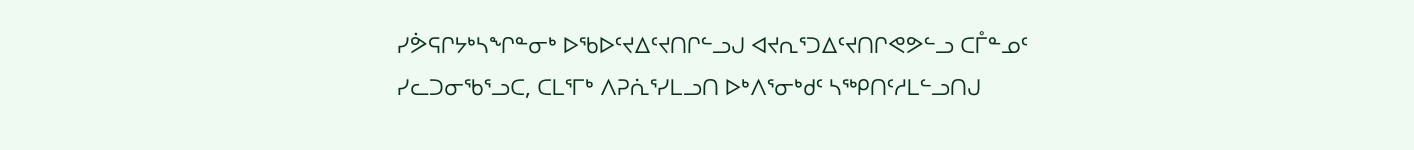ᓯᕘᕋᒋᔭᒃᓴᖏᓐᓂᒃ ᐅᖃᐅᑦᔪᐃᑦᔪᑎᒋᓪᓗᒍ ᐊᔪᕆᕐᑐᐃᑦᔪᑎᒋᕙᕗᓪᓗ ᑕᒤᓐᓄᑦ ᓯᓚᑐᓂᖃᕐᓗᑕ, ᑕᒪᕐᒥᒃ ᐱᕈᕇᕐᓯᒪᓗᑎ ᐅᒃᐱᕐᓂᒃᑯᑦ ᓴᖅᑭᑎᑦᓱᒪᓪᓗᑎᒍ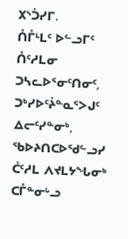᙭ᔅᑑᓯᒥ.
ᑍᒤᒻᒪᑦ ᐅᓪᓗᒥᑦ ᑍᑦᓱᒪᓂ ᑐᓴᓚᐅᕐᓂᑦᑎᓂᑦ, ᑐᒃᓯᐅᑦᔩᓐᓇᕐᐳᒍᑦ ᐃᓕᑦᓯᓐᓂᒃ, ᖃᐅᔨᑎᑕᐅᖁᓪᓗᓯ ᑖᑦᓱᒪ ᐱᔪᒪᔭᖓᓂᒃ ᑕᒤᓐᓂᒡᓗ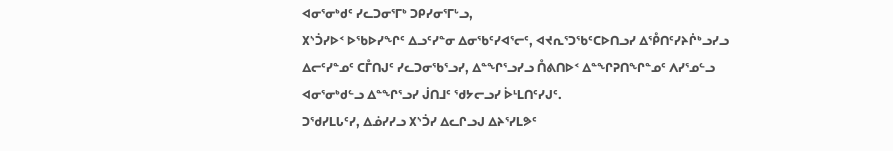ᐊᓂᕐᓂᒃᑯᑦ ᓯᓚᑐᓂᕐᒥᒃ ᑐᑭᓯᓂᕐᒥᒡᓗ,
᙭ᔅᑑᓯᐅᑉ ᐅᖃᐅᓯᖏᑦ ᐃᓗᑦᓯᓐᓂ ᐃᓂᖃᑦᓯᐊᕐᓕᑦ, ᐊᔪᕆᕐᑐᖃᑦᑕᐅᑎᓗᓯ ᐃᕾᑎᑦᓯᔨᒌᒃᓗᓯᓗ ᐃᓕᑦᓯᓐᓄᑦ ᑕᒤᑎᒍᑦ ᓯᓚᑐᓂᖃᕐᓗᓯ, ᐃᓐᖏᕐᓗᓯᓗ ᑍᕕᑎᐅᑉ ᐃᓐᖏᕈᑎᖏᓐᓄᑦ ᐱᓯᕐᓄᓪᓗ ᐊᓂᕐᓂᒃᑯᓪᓗ ᐃᓐᖏᕐᓗᓯ ᒎᑎᒧᑦ ᖁᔭᓕᓗᓯ ᐆᒻᒪᑎᑦᓯᒍᑦ.
ᑐᖁᓯᒪᒐᑦᓯ, ᐃᓅᓯᓯᓗ ᙭ᔅᑑᓯ ᐃᓚᒋᓗᒍ ᐃᔨᕐᓯᒪᕗᑦ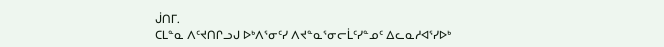ᒎᑎᒥ.
ᑕᒪᓐᓇ ᐱᑦᔪᑎᒋᓗᒍ ᐅᒃᐱᕐᓂᑦᓯ ᐱᔪᓐᓇᕐᓂᓕᒫᑦᓯᓐᓄᑦ ᐃᓚᓇᓱᐊᕐᓯᐅᒃ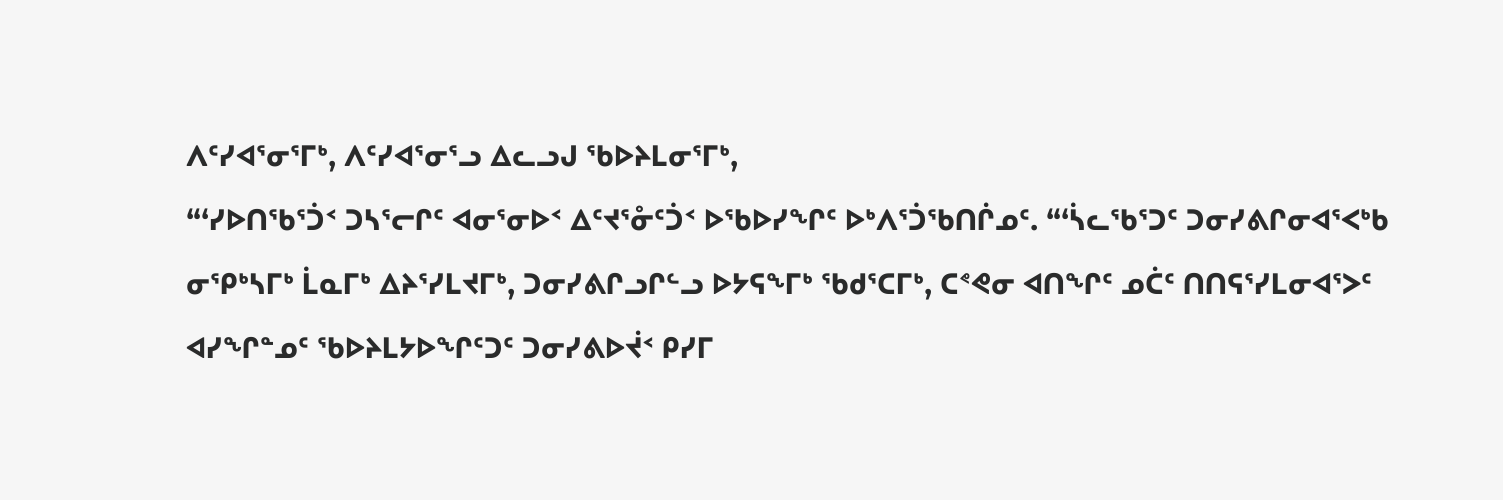ᐱᑦᓯᐊᕐᓂᕐᒥᒃ, ᐱᑦᓯᐊᕐᓂᕐᓗ ᐃᓚᓗᒍ ᖃᐅᔨᒪᓂᕐᒥᒃ,
“‘ᓯᐅᑎᖃᕐᑑᑉ ᑐᓴᕐᓕᒋᑦ ᐊᓂᕐᓂᐅᑉ ᐃᑦᔪᕐᓁᑦᑑᑉ ᐅᖃᐅᓯᖏᑦ ᐅᒃᐱᕐᑑᖃᑎᒌᓄᑦ. “‘ᓵᓚᖃᕐᑐᑦ ᑐᓂᓯᕕᒋᓂᐊᕐᐸᒃᑲ ᓂᕿᒃᓴᒥᒃ ᒫᓇᒥᒃ ᐃᔨᕐᓯᒪᔪᒥᒃ, ᑐᓂᓯᕕᒋᓗᒋᓪᓗ ᐅᔭᕋᖕᒥᒃ ᖃᑯᕐᑕᒥᒃ, ᑕᕝᕙᓂ ᐊᑎᖏᑦ ᓄᑖᑦ ᑎᑎᕋᕐᓯᒪᓂᐊᕐᐳᑦ ᐊᓯᖏᓐᓄᑦ ᖃᐅᔨᒪᔭᐅᖏᑦᑐᑦ ᑐᓂᓯᕕᐅᔫᑉ ᑭᓯᒥ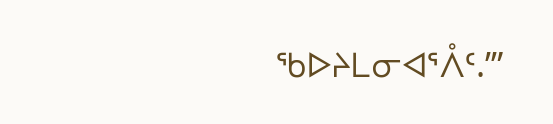ᖃᐅᔨᒪᓂᐊᕐᐰᑦ.’”